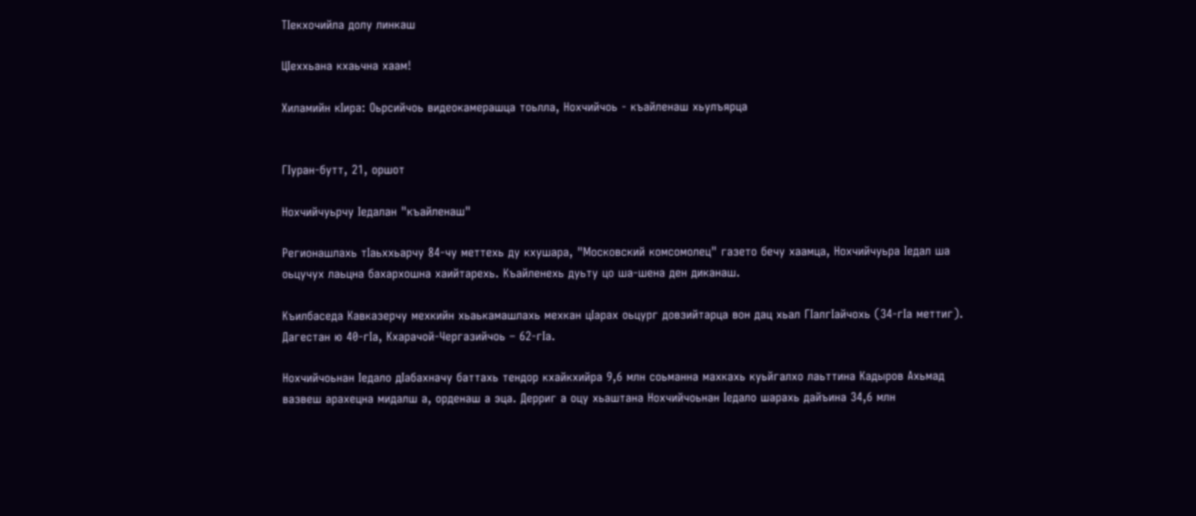ТIекхочийла долу линкаш

ЦIеххьана кхаьчна хаам!

Хиламийн кIира: Оьрсийчоь видеокамерашца тоьлла, Нохчийчоь - къайленаш хьулъярца


ГIуран-бутт, 21, оршот

Нохчийчуьрчу Iедалан "къайленаш"

Регионашлахь тIаьххьарчу 84-чу меттехь ду кхушара, "Московский комсомолец" газето бечу хаамца, Нохчийчуьра Iедал ша оьцучух лаьцна бахархошна хаийтарехь. Къайленехь дуьту цо ша-шена ден диканаш.

Къилбаседа Кавказерчу мехкийн хьаькамашлахь мехкан цIарах оьцург довзийтарца вон дац хьал ГIалгIайчохь (34-гIа меттиг). Дагестан ю 40-гIа, Кхарачой-Чергазийчоь – 62-гIа.

Нохчийчоьнан Iедало дIабахначу баттахь тендор кхайкхийра 9,6 млн соьманна махкахь куьйгалхо лаьттина Кадыров Ахьмад вазвеш арахецна мидалш а, орденаш а эца. Дерриг а оцу хьаштана Нохчийчоьнан Iедало шарахь дайъина 34,6 млн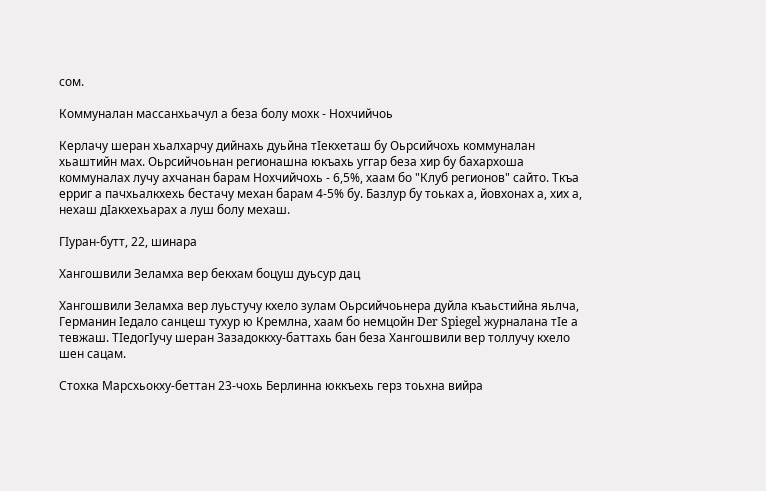сом.

Коммуналан массанхьачул а беза болу мохк - Нохчийчоь

Керлачу шеран хьалхарчу дийнахь дуьйна тIекхеташ бу Оьрсийчохь коммуналан хьаштийн мах. Оьрсийчоьнан регионашна юкъахь уггар беза хир бу бахархоша коммуналах лучу ахчанан барам Нохчийчохь - 6,5%, хаам бо "Клуб регионов" сайто. Ткъа ерриг а пачхьалкхехь бестачу механ барам 4-5% бу. Базлур бу тоьках а, йовхонах а, хих а, нехаш дIакхехьарах а луш болу мехаш.

ГIуран-бутт, 22, шинара

Хангошвили Зеламха вер бекхам боцуш дуьсур дац

Хангошвили Зеламха вер луьстучу кхело зулам Оьрсийчоьнера дуйла къаьстийна яьлча, Германин Iедало санцеш тухур ю Кремлна, хаам бо немцойн Der Spiegel журналана тIе а тевжаш. ТIедогIучу шеран Зазадоккху-баттахь бан беза Хангошвили вер толлучу кхело шен сацам.

Стохка Марсхьокху-беттан 23-чохь Берлинна юккъехь герз тоьхна вийра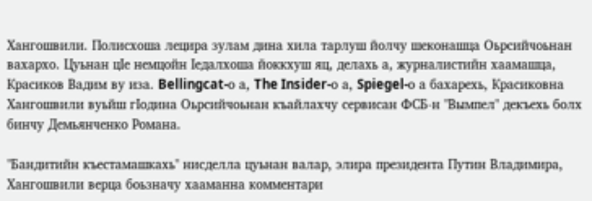Хангошвили. Полисхоша лецира зулам дина хила тарлуш йолчу шеконашца Оьрсийчоьнан вахархо. Цуьнан цIе немцойн Iедалхоша йоккхуш яц, делахь а, журналистийн хаамашца, Красиков Вадим ву иза. Bellingcat-о а, The Insider-о а, Spiegel-о а бахарехь, Красиковна Хангошвили вуьйш гIодина Оьрсийчоьнан къайлахчу сервисан ФСБ-н "Вымпел" декъехь болх бинчу Демьянченко Романа.

"Бандитийн къестамашкахь" нисделла цуьнан валар, элира президента Путин Владимира, Хангошвили верца боьзначу хааманна комментари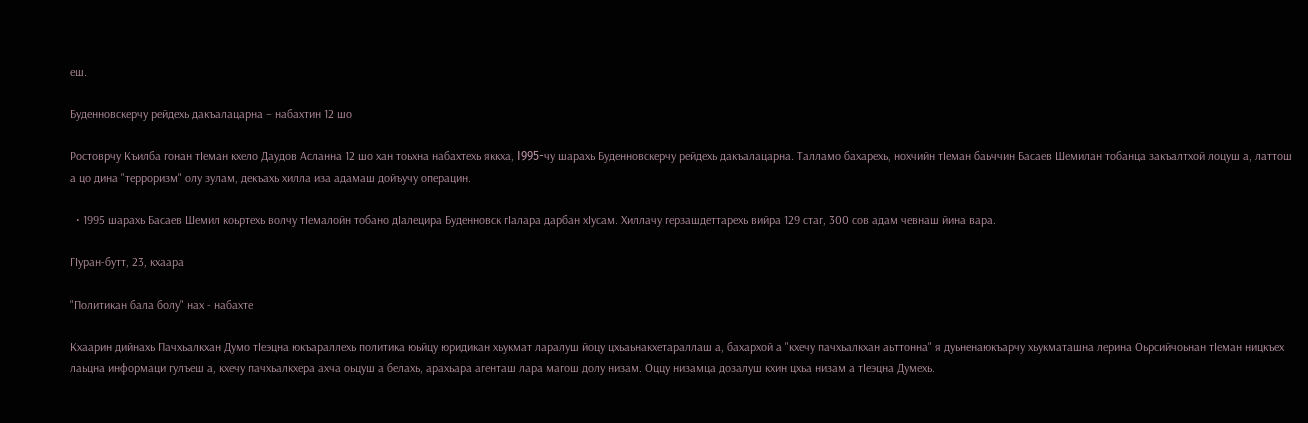еш.

Буденновскерчу рейдехь дакъалацарна – набахтин 12 шо

Ростоврчу Къилба гонан тIеман кхело Даудов Асланна 12 шо хан тоьхна набахтехь яккха, I995-чу шарахь Буденновскерчу рейдехь дакъалацарна. Талламо бахарехь, нохчийн тIеман баьччин Басаев Шемилан тобанца закъалтхой лоцуш а, латтош а цо дина "терроризм" олу зулам, декъахь хилла иза адамаш дойъучу операцин.

  • 1995 шарахь Басаев Шемил коьртехь волчу тIемалойн тобано дIалецира Буденновск гIалара дарбан хIусам. Хиллачу герзашдеттарехь вийра 129 стаг, 300 сов адам чевнаш йина вара.

ГIуран-бутт, 23, кхаара

"Политикан бала болу" нах - набахте

Кхаарин дийнахь Пачхьалкхан Думо тIеэцна юкъараллехь политика юьйцу юридикан хьукмат ларалуш йоцу цхьаьнакхетараллаш а, бахархой а "кхечу пачхьалкхан аьттонна" я дуьненаюкъарчу хьукматашна лерина Оьрсийчоьнан тIеман ницкъех лаьцна информаци гулъеш а, кхечу пачхьалкхера ахча оьцуш а белахь, арахьара агенташ лара магош долу низам. Оццу низамца дозалуш кхин цхьа низам а тIеэцна Думехь.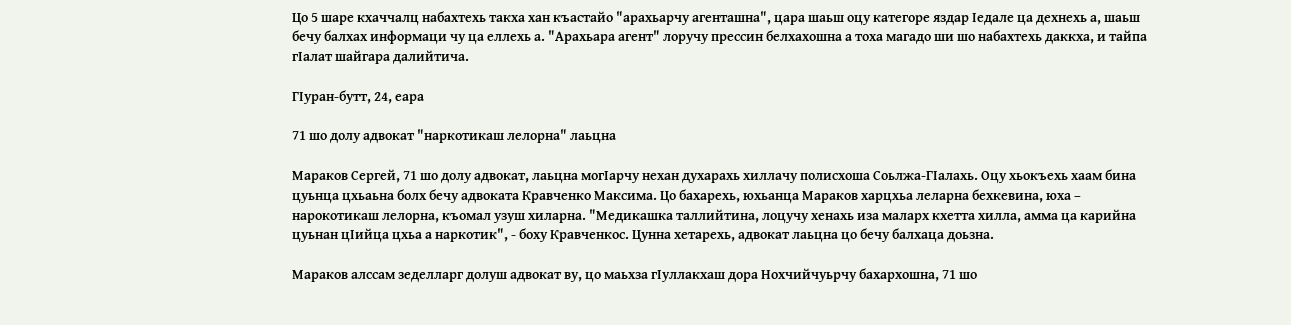Цо 5 шаре кхаччалц набахтехь такха хан къастайо "арахьарчу агенташна", цара шаьш оцу категоре яздар Iедале ца дехнехь а, шаьш бечу балхах информаци чу ца еллехь а. "Арахьара агент" лоручу прессин белхахошна а тоха магадо ши шо набахтехь даккха, и тайпа гIалат шайгара далийтича.

ГIуран-бутт, 24, еара

71 шо долу адвокат "наркотикаш лелорна" лаьцна

Мараков Сергей, 71 шо долу адвокат, лаьцна могIарчу нехан духарахь хиллачу полисхоша Соьлжа-ГIалахь. Оцу хьокъехь хаам бина цуьнца цхьаьна болх бечу адвоката Кравченко Максима. Цо бахарехь, юхьанца Мараков харцхьа леларна бехкевина, юха – нарокотикаш лелорна, къомал узуш хиларна. "Медикашка таллийтина, лоцучу хенахь иза маларх кхетта хилла, амма ца карийна цуьнан цIийца цхьа а наркотик", - боху Кравченкос. Цунна хетарехь, адвокат лаьцна цо бечу балхаца доьзна.

Мараков алссам зеделларг долуш адвокат ву, цо маьхза гIуллакхаш дора Нохчийчуьрчу бахархошна, 71 шо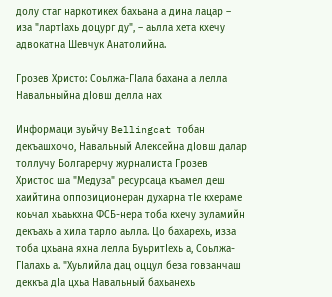долу стаг наркотикех бахьана а дина лацар – иза "лартIахь доцург ду", – аьлла хета кхечу адвокатна Шевчук Анатолийна.

Грозев Христо: Соьлжа-ГIала бахана а лелла Навальныйна дIовш делла нах

Информаци зуьйчу Bellingcat тобан декъашхочо, Навальный Алексейна дIовш далар толлучу Болгарерчу журналиста Грозев Христос ша "Медуза" ресурсаца къамел деш хаийтина оппозиционеран духарна тIе кхераме коьчал хьаькхна ФСБ-нера тоба кхечу зуламийн декъахь а хила тарло аьлла. Цо бахарехь, изза тоба цхьана яхна лелла БуьритIехь а, Соьлжа-ГIалахь а. "Хуьлийла дац оццул беза говзанчаш деккъа дIа цхьа Навальный бахьанехь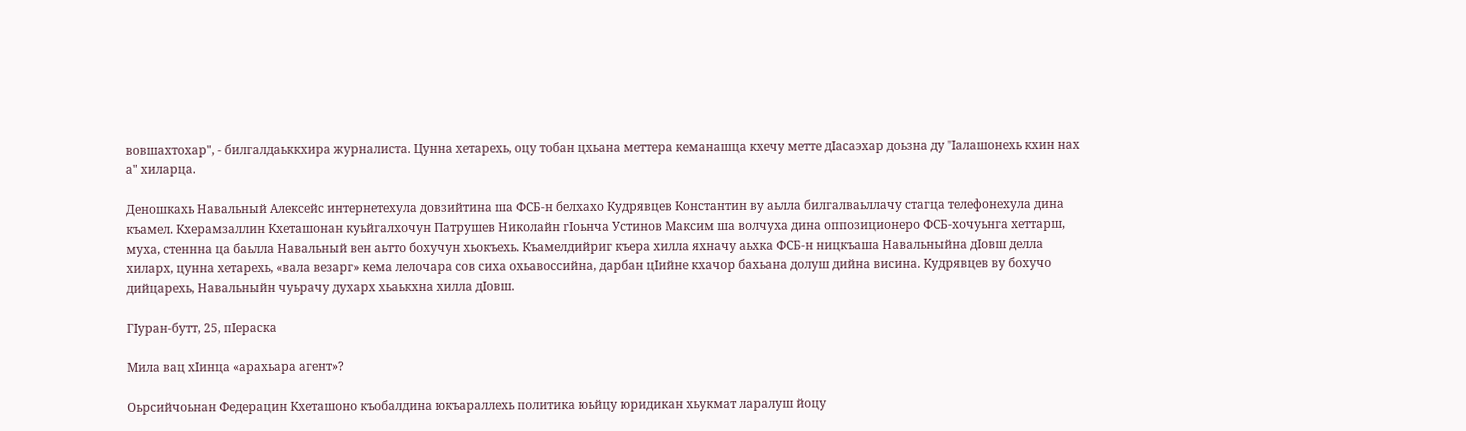вовшахтохар", - билгалдаьккхира журналиста. Цунна хетарехь, оцу тобан цхьана меттера кеманашца кхечу метте дIасаэхар доьзна ду "Iалашонехь кхин нах а" хиларца.

Деношкахь Навальный Алексейс интернетехула довзийтина ша ФСБ-н белхахо Кудрявцев Константин ву аьлла билгалваьллачу стагца телефонехула дина къамел. Кхерамзаллин Кхеташонан куьйгалхочун Патрушев Николайн гIоьнча Устинов Максим ша волчуха дина оппозиционеро ФСБ-хочуьнга хеттарш, муха, стеннна ца баьлла Навальный вен аьтто бохучун хьокъехь. Къамелдийриг къера хилла яхначу аьхка ФСБ-н ницкъаша Навальныйна дIовш делла хиларх, цунна хетарехь, «вала везарг» кема лелочара сов сиха охьавоссийна, дарбан цIийне кхачор бахьана долуш дийна висина. Кудрявцев ву бохучо дийцарехь, Навальныйн чуьрачу духарх хьаькхна хилла дIовш.

ГIуран-бутт, 25, пIераска

Мила вац хIинца «арахьара агент»?

Оьрсийчоьнан Федерацин Кхеташоно къобалдина юкъараллехь политика юьйцу юридикан хьукмат ларалуш йоцу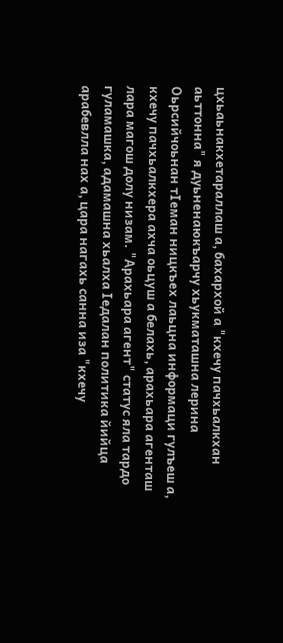цхьаьнакхетараллаш а, бахархой а "кхечу пачхьалкхан аьттонна" я дуьненаюкъарчу хьукматашна лерина Оьрсийчоьнан тIеман ницкъех лаьцна информаци гулъеш а, кхечу пачхьалкхера ахча оьцуш а белахь, арахьара агенташ лара магош долу низам. "Арахьара агент" статус яла тардо гуламашка, адамашна хьалха Iедалан политика йийца арабевлла нах а, цара нагахь санна иза "кхечу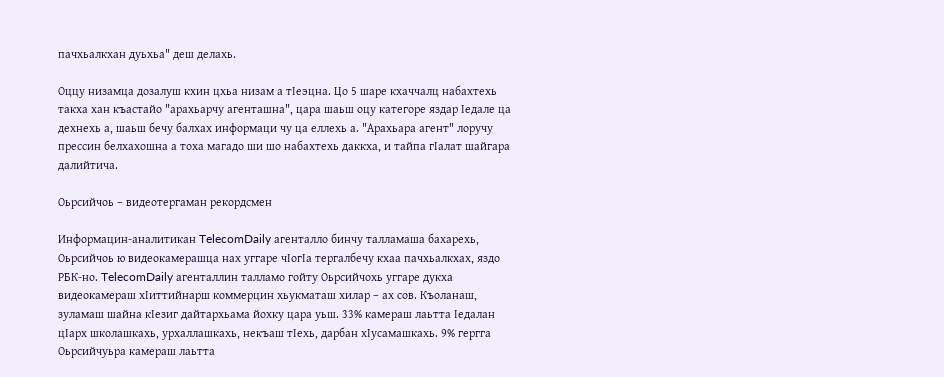пачхьалкхан дуьхьа" деш делахь.

Оццу низамца дозалуш кхин цхьа низам а тIеэцна. Цо 5 шаре кхаччалц набахтехь такха хан къастайо "арахьарчу агенташна", цара шаьш оцу категоре яздар Iедале ца дехнехь а, шаьш бечу балхах информаци чу ца еллехь а. "Арахьара агент" лоручу прессин белхахошна а тоха магадо ши шо набахтехь даккха, и тайпа гIалат шайгара далийтича.

Оьрсийчоь – видеотергаман рекордсмен

Информацин-аналитикан TelecomDaily агенталло бинчу талламаша бахарехь, Оьрсийчоь ю видеокамерашца нах уггаре чIогIа тергалбечу кхаа пачхьалкхах, яздо РБК-но. TelecomDaily агенталлин талламо гойту Оьрсийчохь уггаре дукха видеокамераш хIиттийнарш коммерцин хьукматаш хилар – ах сов. Къоланаш, зуламаш шайна кIезиг дайтархьама йохку цара уьш. 33% камераш лаьтта Iедалан цIарх школашкахь, урхаллашкахь, некъаш тIехь, дарбан хIусамашкахь. 9% гергга Оьрсийчуьра камераш лаьтта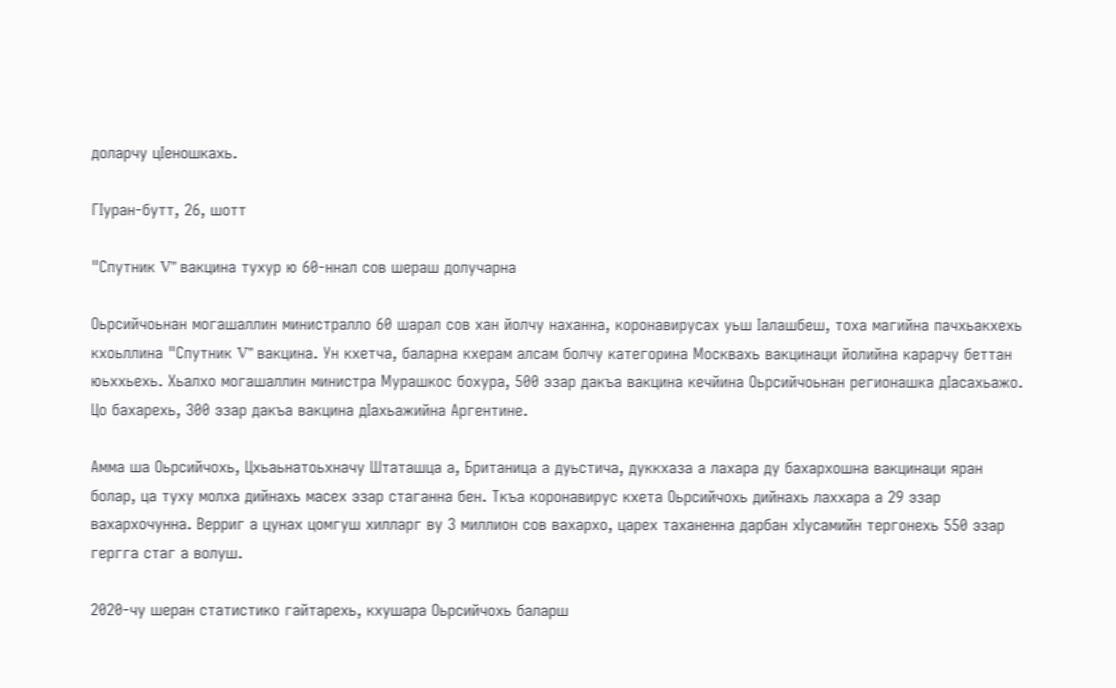доларчу цIеношкахь.

ГIуран-бутт, 26, шотт

"Спутник V" вакцина тухур ю 60-ннал сов шераш долучарна

Оьрсийчоьнан могашаллин министралло 60 шарал сов хан йолчу наханна, коронавирусах уьш Iалашбеш, тоха магийна пачхьакхехь кхоьллина "Спутник V" вакцина. Ун кхетча, баларна кхерам алсам болчу категорина Москвахь вакцинаци йолийна карарчу беттан юьххьехь. Хьалхо могашаллин министра Мурашкос бохура, 500 эзар дакъа вакцина кечйина Оьрсийчоьнан регионашка дIасахьажо. Цо бахарехь, 300 эзар дакъа вакцина дIахьажийна Аргентине.

Амма ша Оьрсийчохь, Цхьаьнатоьхначу Штаташца а, Британица а дуьстича, дуккхаза а лахара ду бахархошна вакцинаци яран болар, ца туху молха дийнахь масех эзар стаганна бен. Ткъа коронавирус кхета Оьрсийчохь дийнахь лаххара а 29 эзар вахархочунна. Верриг а цунах цомгуш хилларг ву 3 миллион сов вахархо, царех таханенна дарбан хIусамийн тергонехь 550 эзар гергга стаг а волуш.

2020-чу шеран статистико гайтарехь, кхушара Оьрсийчохь баларш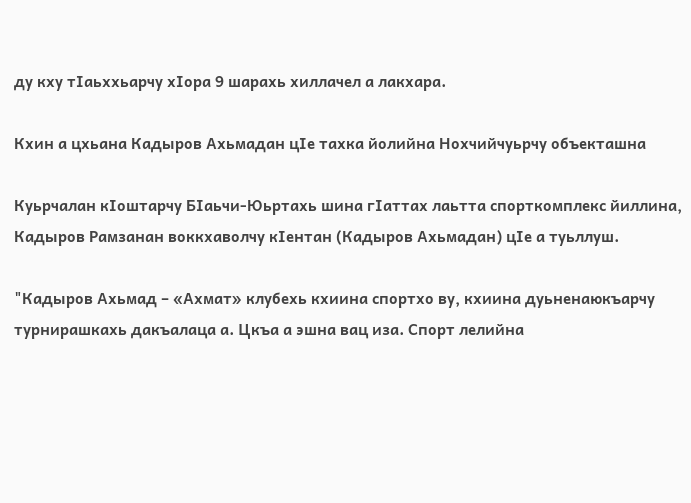ду кху тIаьххьарчу хIора 9 шарахь хиллачел а лакхара.

Кхин а цхьана Кадыров Ахьмадан цIе тахка йолийна Нохчийчуьрчу объекташна

Куьрчалан кIоштарчу БIаьчи-Юьртахь шина гIаттах лаьтта спорткомплекс йиллина, Кадыров Рамзанан воккхаволчу кIентан (Кадыров Ахьмадан) цIе а туьллуш.

"Кадыров Ахьмад – «Ахмат» клубехь кхиина спортхо ву, кхиина дуьненаюкъарчу турнирашкахь дакъалаца а. Цкъа а эшна вац иза. Спорт лелийна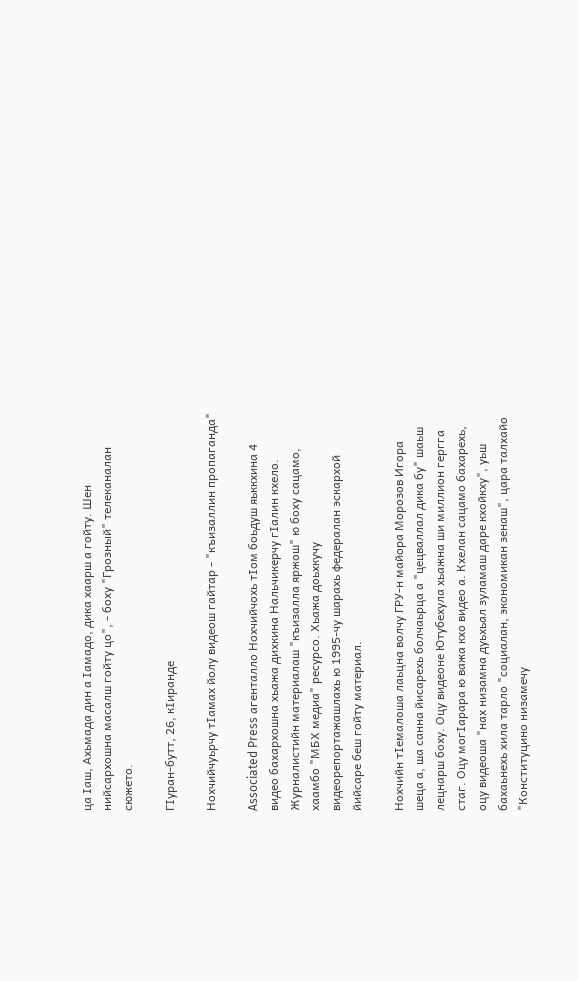ца Iаш, Ахьмада дин а Iамадо, дика хаарш а гойту. Шен нийсархошна масалш гойту цо", - боху "Грозный" телеканалан сюжето.

ГIуран-бутт, 26, кIиранде

Нохчийчуьрчу тIамах йолу видеош гайтар - "къизаллин пропаганда"

Associated Press агенталло Нохчийчохь тIом боьдуш яьккхина 4 видео бахархошна хьажа дихкина Нальчикерчу гIалин кхело. Журналистийн материалаш "къизалла яржош" ю боху сацамо, хаамбо "МБХ медиа" ресурсо. Хьажа доьхкучу видеорепортажашлахь ю 1995-чу шарахь федералан эскархой йийсаре беш гойту материал.

Нохчийн тIемалоша лаьцна волчу ГРУ-н майора Морозов Игора шеца а, ша санна йисарехь болчаьрца а "цецваллал дика бу" шаьш лецнарш боху. Оцу видеоне Ютубехула хьажна ши миллион гергга стаг. Оцу могIарара ю важа кхо видео а. Кхелан сацамо бахарехь, оцу видеоша "нах низамна дуьхьал зуламаш даре кхойкху", уьш бахаьнехь хила тарло "социалан, экономикан зенаш", цара талхайо "Конституцино низамечу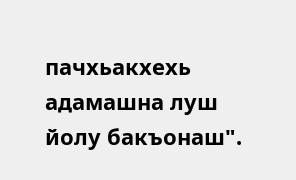пачхьакхехь адамашна луш йолу бакъонаш".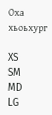Оха хьоьхург

XS
SM
MD
LG